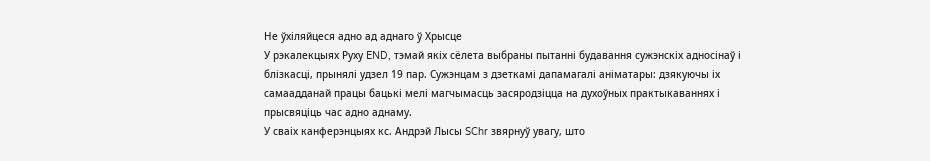Не ўхіляйцеся адно ад аднаго ў Хрысце
У рэкалекцыях Руху END, тэмай якіх сёлета выбраны пытанні будавання сужэнскіх адносінаў і блізкасці, прынялі удзел 19 пар. Сужэнцам з дзеткамі дапамагалі аніматары: дзякуючы іх самаадданай працы бацькі мелі магчымасць засяродзіцца на духоўных практыкаваннях і прысвяціць час адно аднаму.
У сваіх канферэнцыях кс. Андрэй Лысы SChr звярнуў увагу, што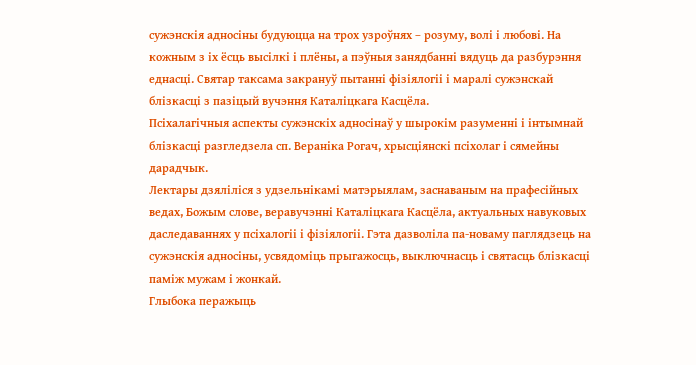сужэнскія адносіны будуюцца на трох узроўнях – розуму, волі і любові. На кожным з іх ёсць высілкі і плёны, а пэўныя занядбанні вядуць да разбурэння еднасці. Святар таксама закрануў пытанні фізіялогіі і маралі сужэнскай блізкасці з пазіцый вучэння Каталіцкага Касцёла.
Псіхалагічныя аспекты сужэнскіх адносінаў у шырокім разуменні і інтымнай блізкасці разгледзела сп. Вераніка Рогач, хрысціянскі псіхолаг і сямейны дарадчык.
Лектары дзяліліся з удзельнікамі матэрыялам, заснаваным на прафесійных ведах, Божым слове, веравучэнні Каталіцкага Касцёла, актуальных навуковых даследаваннях у псіхалогіі і фізіялогіі. Гэта дазволіла па-новаму паглядзець на сужэнскія адносіны, усвядоміць прыгажосць, выключнасць і святасць блізкасці паміж мужам і жонкай.
Глыбока перажыць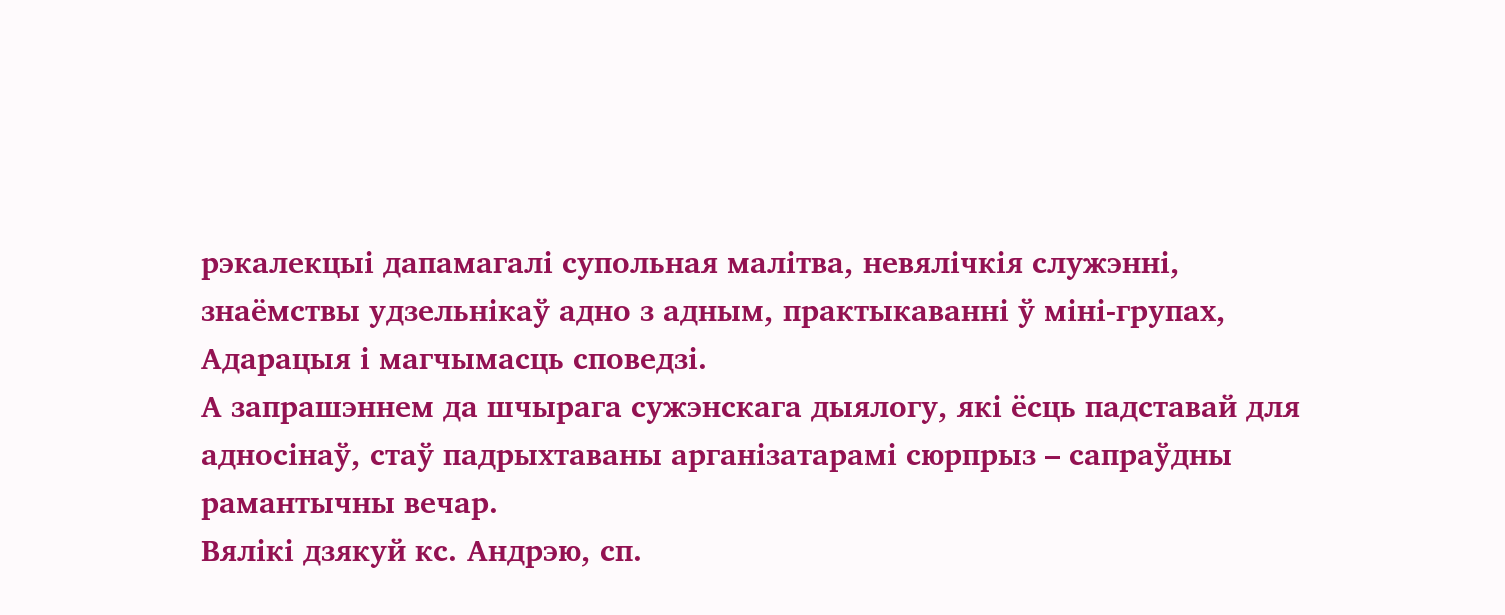рэкалекцыі дапамагалі супольная малітва, невялічкія служэнні, знаёмствы удзельнікаў адно з адным, практыкаванні ў міні-групах, Адарацыя і магчымасць споведзі.
А запрашэннем да шчырага сужэнскага дыялогу, які ёсць падставай для адносінаў, стаў падрыхтаваны арганізатарамі сюрпрыз – сапраўдны рамантычны вечар.
Вялікі дзякуй кс. Андрэю, сп.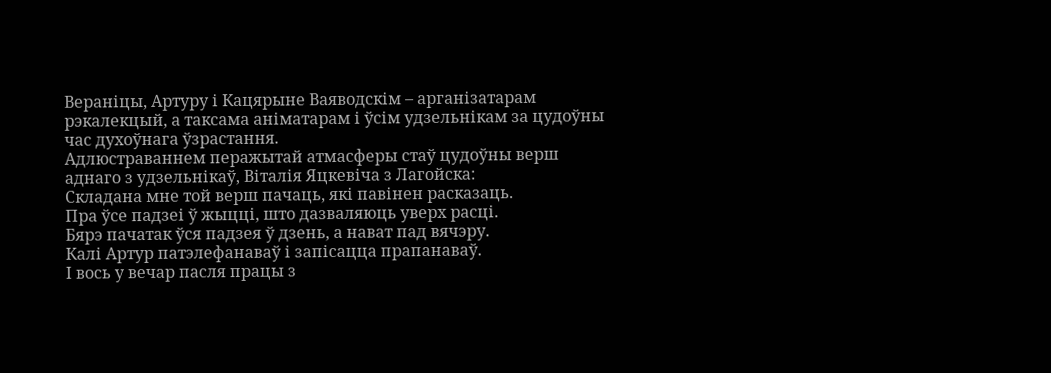Вераніцы, Артуру і Кацярыне Ваяводскім – арганізатарам рэкалекцый, а таксама аніматарам і ўсім удзельнікам за цудоўны час духоўнага ўзрастання.
Адлюстраваннем перажытай атмасферы стаў цудоўны верш аднаго з удзельнікаў, Віталія Яцкевіча з Лагойска:
Складана мне той верш пачаць, які павінен расказаць.
Пра ўсе падзеі ў жыцці, што дазваляюць уверх расці.
Бярэ пачатак ўся падзея ў дзень, а нават пад вячэру.
Калі Артур патэлефанаваў і запісацца прапанаваў.
І вось у вечар пасля працы з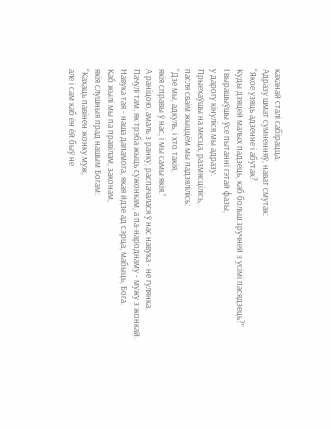каханай сталі сабірацца.
Адразу шмат сумненняў, нават смутак:
“Якое узяць адзенне і абутак?
Куды дзяцей малых падзець, каб больш зручней з усімі пасядзець?”
І вырашыўшы ўсе пытанні гэтай фазы,
у дарогу кінуліся мы адразу.
Прыехаўшы на месца, размясцілісь,
пасля сваім жыццём мы падзялілісь:
“Дзе мы, адкуль, і хто такія,
якія справы ў нас, і мы самы якія.”
А раніцою, амаль з ранку, распачалася ў нас навука - не гулянка.
Пачулі там, як трэба жыць сужонкам, а па-народнаму - мужу з жонкай.
Навука тая - наша дапамога, якая йдзе ад сэрца, мабыць, Бога.
Каб жылі мы па правілам, законам,
якія слушныя прад нашым Богам:
“Кахаць павінен жонку муж,
але і сам каб ён ёй быў не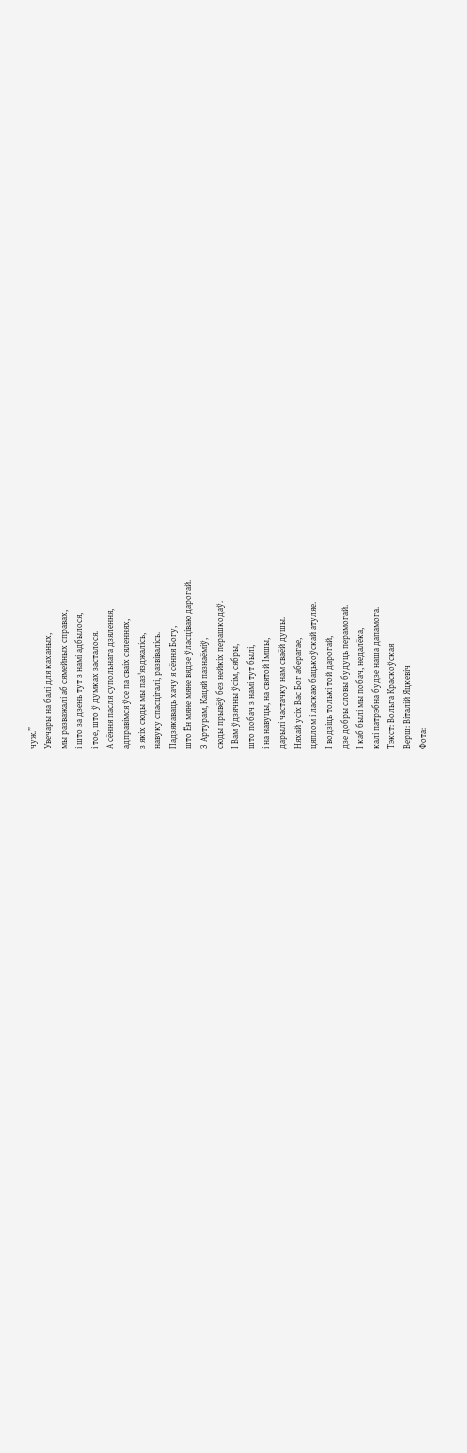чуж.”
Увечары на балі для каханых,
мы разважалі аб сямейных справах,
і што за дзень тут з намі адбылося,
і тое, што ў думках засталося.
А сёння пасля супольнага дзялення,
адправімся ўсе па сваіх сяленнях,
з якіх сюды мы паз'язджалісь,
навуку спасцігалі, развівалісь.
Падзякаваць хачу я сёння Богу,
што Ён мяне мяне вядзе ўласціваю дарогай.
З Артурам, Кацяй пазнаёміў,
сюды прывёў без нейкіх перашкодаў.
І Вам ўдзячны ўсім, сябры,
што побач з намі тут былі,
і на навуцы, на святой Імшы,
дарылі частачку нам сваёй душы.
Няхай усіх Вас Бог аберагае,
цяплом і ласкаю бацькоўскай атуляе.
І водзіць толькі той дарогай,
дзе добры словы будуць перамогай.
І каб былі мы побач, недалёка,
калі патрэбна будзе наша дапамога.
Тэкст: Вольга Краскоўская
Верш: Віталій Яцкевіч
Фота: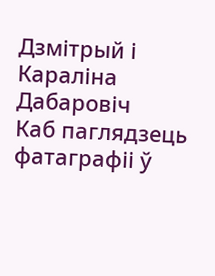Дзмітрый і Караліна Дабаровіч
Каб паглядзець фатаграфіі ў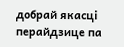добрай якасці перайдзице па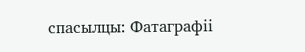спасылцы: Фатаграфіі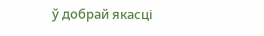ў добрай якасці